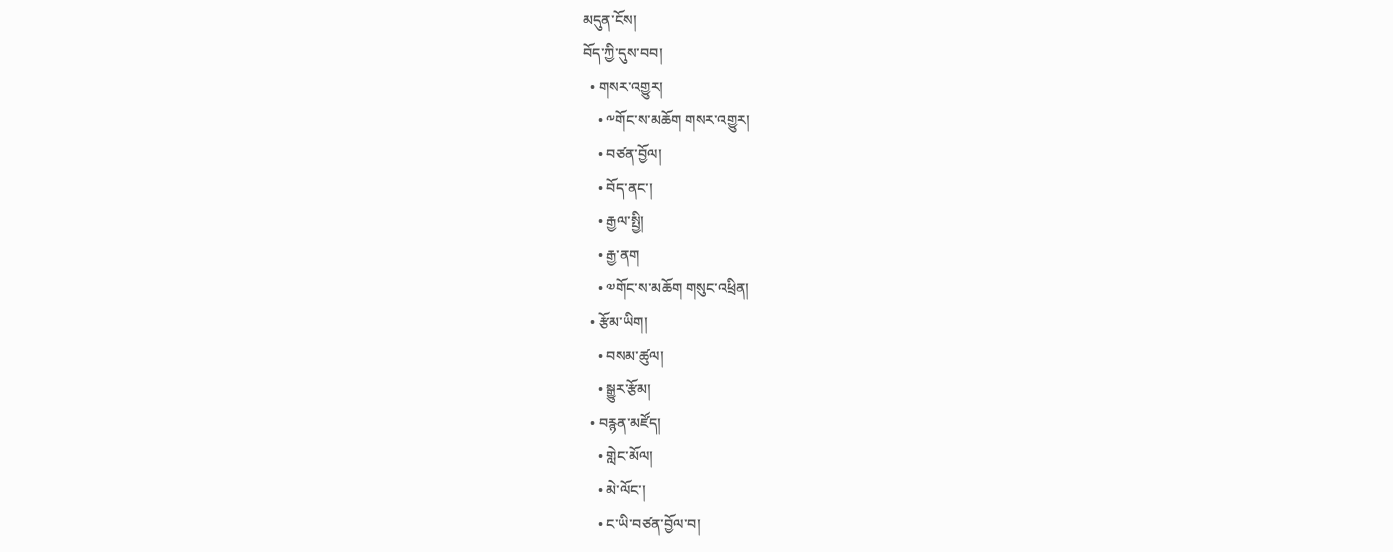མདུན་ངོས།
བོད་ཀྱི་དུས་བབ།
  • གསར་འགྱུར།
    • ༸གོང་ས་མཆོག གསར་འགྱུར།
    • བཙན་བྱོལ།
    • བོད་ནང་།
    • རྒྱལ་སྤྱི།
    • རྒྱ་ནག
    • ༧གོང་ས་མཆོག གསུང་འཕྲིན།
  • རྩོམ་ཡིག།
    • བསམ་ཚུལ།
    • སྒྱུར་རྩོམ།
  • བརྙན་མཛོད།
    • གླེང་མོལ།
    • མེ་ལོང་།
    • ང་ཡི་བཙན་བྱོལ་བ།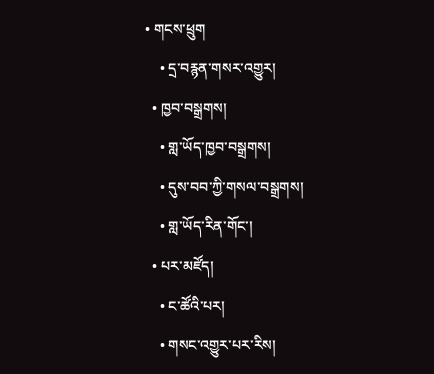• གངས་ཕྲུག
    • དྲ་བརྙན་གསར་འགྱུར།
  • ཁྱབ་བསྒྲགས།
    • གླ་ཡོད་ཁྱབ་བསྒྲགས།
    • དུས་བབ་ཀྱི་གསལ་བསྒྲགས།
    • གླ་ཡོད་རིན་གོང་།
  • པར་མཛོད།
    • ང་ཚོའི་པར།
    • གསང་འགྱུར་པར་རིས།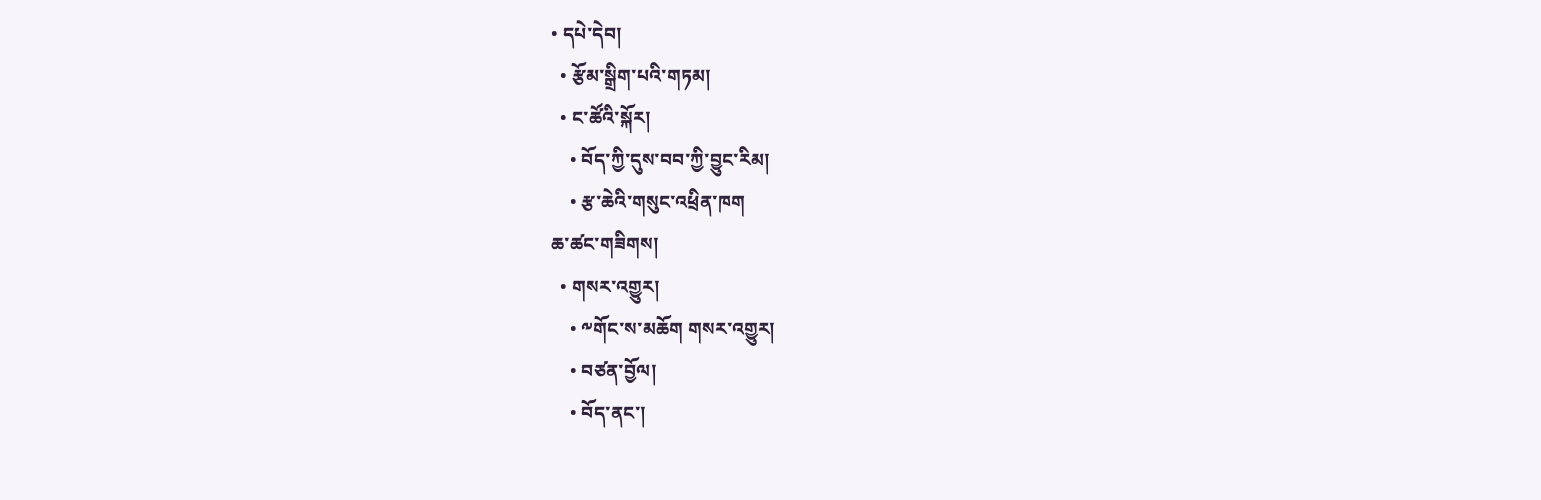• དཔེ་དེབ།
  • རྩོམ་སྒྲིག་པའི་གཏམ།
  • ང་ཚོའི་སྐོར།
    • བོད་ཀྱི་དུས་བབ་ཀྱི་བྱུང་རིམ།
    • རྩ་ཆེའི་གསུང་འཕྲིན་ཁག
ཆ་ཚང་གཟིགས།
  • གསར་འགྱུར།
    • ༸གོང་ས་མཆོག གསར་འགྱུར།
    • བཙན་བྱོལ།
    • བོད་ནང་།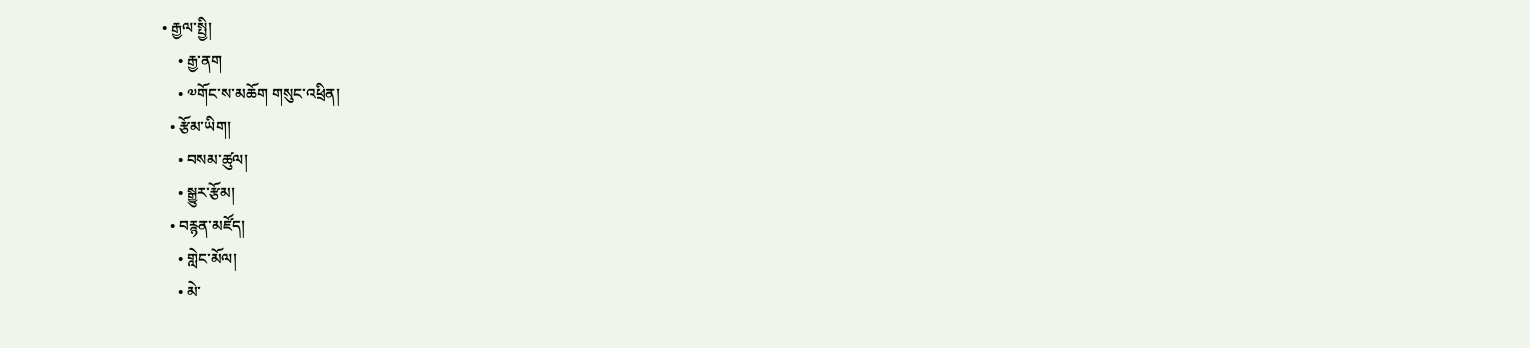• རྒྱལ་སྤྱི།
    • རྒྱ་ནག
    • ༧གོང་ས་མཆོག གསུང་འཕྲིན།
  • རྩོམ་ཡིག།
    • བསམ་ཚུལ།
    • སྒྱུར་རྩོམ།
  • བརྙན་མཛོད།
    • གླེང་མོལ།
    • མེ་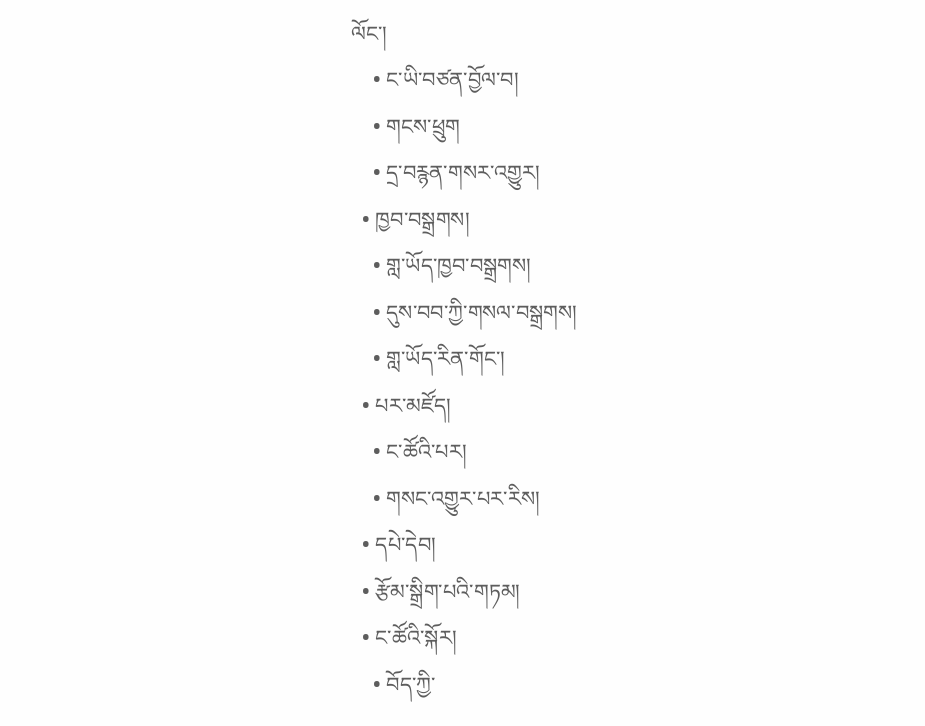ལོང་།
    • ང་ཡི་བཙན་བྱོལ་བ།
    • གངས་ཕྲུག
    • དྲ་བརྙན་གསར་འགྱུར།
  • ཁྱབ་བསྒྲགས།
    • གླ་ཡོད་ཁྱབ་བསྒྲགས།
    • དུས་བབ་ཀྱི་གསལ་བསྒྲགས།
    • གླ་ཡོད་རིན་གོང་།
  • པར་མཛོད།
    • ང་ཚོའི་པར།
    • གསང་འགྱུར་པར་རིས།
  • དཔེ་དེབ།
  • རྩོམ་སྒྲིག་པའི་གཏམ།
  • ང་ཚོའི་སྐོར།
    • བོད་ཀྱི་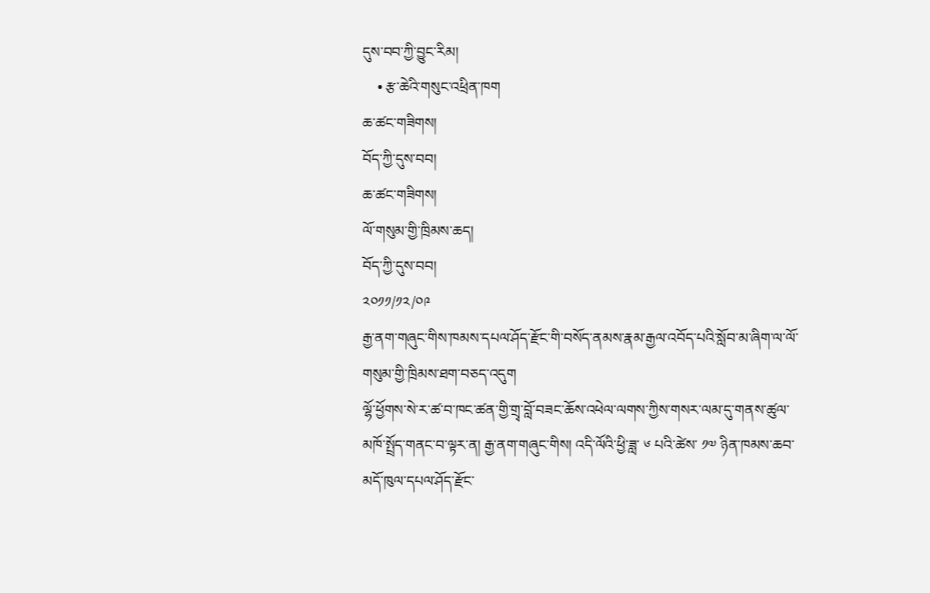དུས་བབ་ཀྱི་བྱུང་རིམ།
    • རྩ་ཆེའི་གསུང་འཕྲིན་ཁག
ཆ་ཚང་གཟིགས།
བོད་ཀྱི་དུས་བབ།
ཆ་ཚང་གཟིགས།
ལོ་གསུམ་གྱི་ཁྲིམས་ཆད།
བོད་ཀྱི་དུས་བབ།
༢༠༡༡/༡༢/༠༩
རྒྱ་ནག་གཞུང་གིས་ཁམས་དཔལ་ཤོད་རྫོང་གི་བསོད་ནམས་རྣམ་རྒྱལ་འབོད་པའི་སློབ་མ་ཞིག་ལ་ལོ་གསུམ་གྱི་ཁྲིམས་ཐག་བཅད་འདུག
ལྷོ་ཕྱོགས་སེ་ར་ཚ་བ་ཁང་ཚན་གྱི་གྲྭ་བློ་བཟང་ཆོས་འཕེལ་ལགས་ཀྱིས་གསར་ལམ་དུ་གནས་ཚུལ་མཁོ་སྤྲོད་གནང་བ་ལྟར་ན། རྒྱ་ནག་གཞུང་གིས། འདི་ལོའི་ཕྱི་ཟླ་ ༦ པའི་ཚེས་ ༡༧ ཉིན་ཁམས་ཆབ་མདོ་ཁུལ་དཔལ་ཤོད་རྫོང་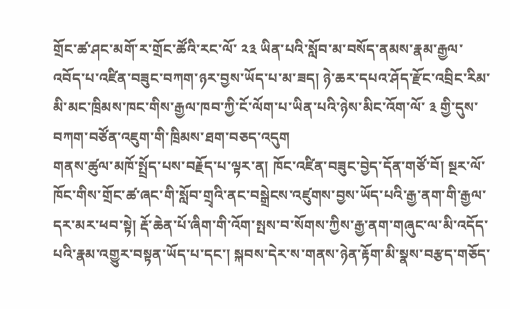གྲོང་ཚ་ཤང་མགོ་ར་གྲོང་ཚོའི་རང་ལོ་ ༢༣ ཡིན་པའི་སློབ་མ་བསོད་ནམས་རྣམ་རྒྱལ་འབོད་པ་འཛིན་བཟུང་བཀག་ཉར་བྱས་ཡོད་པ་མ་ཟད། ཉེ་ཆར་དཔའ་ཤོད་རྫོང་འབྲིང་རིམ་མི་མང་ཁྲིམས་ཁང་གིས་རྒྱལ་ཁབ་ཀྱི་ངོ་ལོག་པ་ཡིན་པའི་ཉེས་མིང་འོག་ལོ་ ༣ གྱི་དུས་བཀག་བཙོན་འཇུག་གི་ཁྲིམས་ཐག་བཅད་འདུག
གནས་ཚུལ་མཁོ་སྤྲོད་པས་བརྗོད་པ་ལྟར་ན། ཁོང་འཛིན་བཟུང་བྱེད་དོན་གཙོ་བོ། སྔར་ལོ་ཁོང་གིས་གྲོང་ཚ་ཞང་གི་སློབ་གྲྭའི་ནང་བསྒྲེངས་འཛུགས་བྱས་ཡོད་པའི་རྒྱ་ནག་གི་རྒྱལ་དར་མར་ཕབ་སྟེ། རྡོ་ཆེན་པོ་ཞིག་གི་འོག་སྤས་བ་སོགས་ཀྱིས་རྒྱ་ནག་གཞུང་ལ་མི་འདོད་པའི་རྣམ་འགྱུར་བསྟན་ཡོད་པ་དང་། སྐབས་དེར་ས་གནས་ཉེན་རྟོག་མི་སྣས་བརྩད་གཅོད་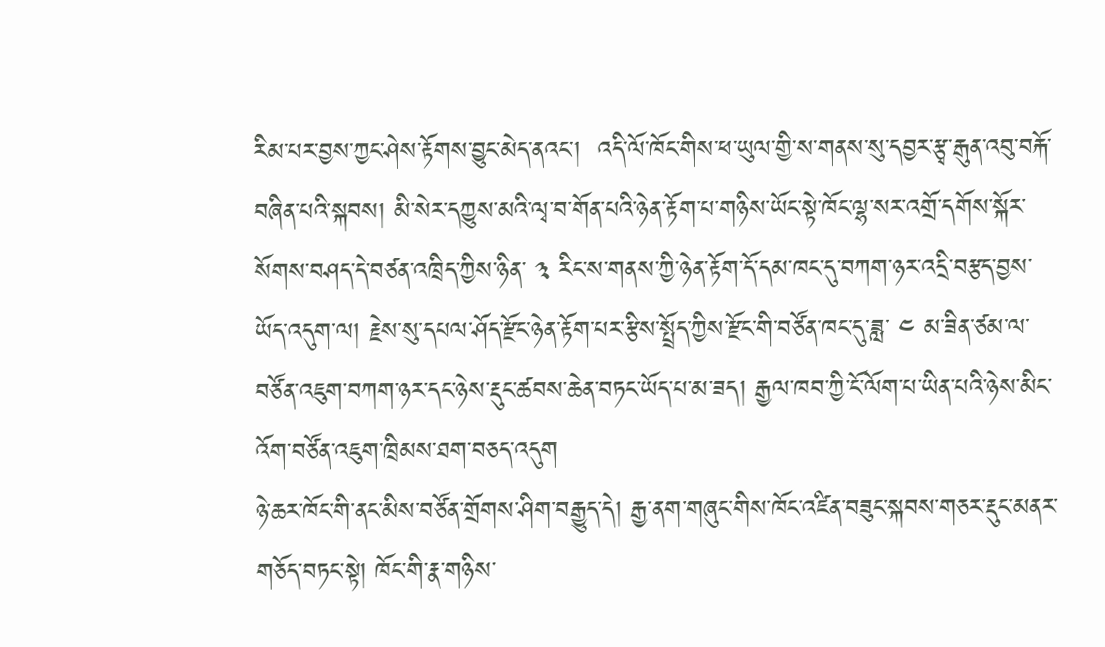རིམ་པར་བྱས་ཀྱང་ཤེས་རྟོགས་བྱུང་མེད་ནའང་།  འདི་ལོ་ཁོང་གིས་ཕ་ཡུལ་གྱི་ས་གནས་སུ་དབྱར་རྩྭ་རྒུན་འབུ་བརྐོ་བཞིན་པའི་སྐབས། མི་སེར་དཀྱུས་མའི་ལྭ་བ་གོན་པའི་ཉེན་རྟོག་པ་གཉིས་ཡོང་སྟེ་ཁོང་ལྷ་སར་འགྲོ་དགོས་སྐོར་སོགས་བཤད་དེ་བཙན་འཁྲིད་ཀྱིས་ཉིན་ ༣ རིང་ས་གནས་ཀྱི་ཉེན་རྟོག་དོ་དམ་ཁང་དུ་བཀག་ཉར་འདྲི་བརྩད་བྱས་ཡོད་འདུག་ལ། རྗེས་སུ་དཔལ་ཤོད་རྫོང་ཉེན་རྟོག་པར་རྩིས་སྤྲོད་ཀྱིས་རྫོང་གི་བཙོན་ཁང་དུ་ཟླ་ ༤ མ་ཟིན་ཙམ་ལ་བཙོན་འཇུག་བཀག་ཉར་དང་ཉེས་རྡུང་ཚབས་ཆེན་བཏང་ཡོད་པ་མ་ཟད། རྒྱལ་ཁབ་ཀྱི་ངོ་ལོག་པ་ཡིན་པའི་ཉེས་མིང་འོག་བཙོན་འཇུག་ཁྲིམས་ཐག་བཅད་འདུག
ཉེ་ཆར་ཁོང་གི་ནང་མིས་བཙོན་གྲོགས་ཤིག་བརྒྱུད་དེ། རྒྱ་ནག་གཞུང་གིས་ཁོང་འཛིན་བཟུང་སྐབས་གཅར་རྡུང་མནར་གཅོད་བཏང་སྟེ། ཁོང་གི་རྣ་གཉིས་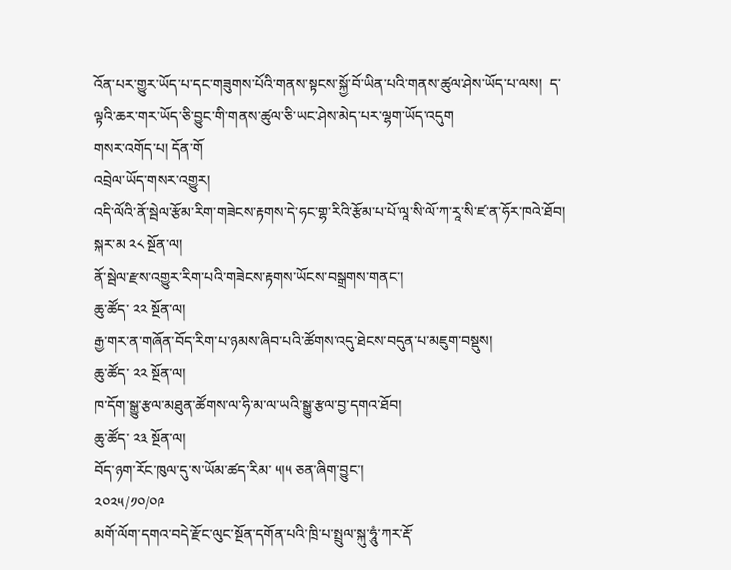འོན་པར་གྱུར་ཡོད་པ་དང་གཟུགས་པོའི་གནས་སྟངས་སྐྱོ་བོ་ཡིན་པའི་གནས་ཚུལ་ཤེས་ཡོད་པ་ལས།  ད་ལྟའི་ཆར་གར་ཡོད་ཅི་བྱུང་གི་གནས་ཚུལ་ཅི་ཡང་ཤེས་མེད་པར་ལྷག་ཡོད་འདུག
གསར་འགོད་པ། དོན་གོ
འབྲེལ་ཡོད་གསར་འགྱུར།
འདི་ལོའི་ནོ་སྦེལ་རྩོམ་རིག་གཟེངས་རྟགས་དེ་ཧང་གྷ་རིའི་རྩོམ་པ་པོ་ལཱ་སི་ལོ་ཀ་རཱ་སི་ཛ་ན་ཧོར་ཁའེ་ཐོབ།
སྐར་མ ༢༨ སྔོན་ལ།
ནོ་སྦེལ་རྫས་འགྱུར་རིག་པའི་གཟེངས་རྟགས་ཡོངས་བསྒྲགས་གནང་།
ཆུ་ཚོད་ ༢༢ སྔོན་ལ།
རྒྱ་གར་ན་གཞོན་བོད་རིག་པ་ཉམས་ཞིབ་པའི་ཚོགས་འདུ་ཐེངས་བདུན་པ་མཇུག་བསྡུས།
ཆུ་ཚོད་ ༢༢ སྔོན་ལ།
ཁ་དོག་སྒྱུ་རྩལ་མཐུན་ཚོགས་ལ་ཧི་མ་ལ་ཡའི་སྒྱུ་རྩལ་བྱ་དགའ་ཐོབ།
ཆུ་ཚོད་ ༢༣ སྔོན་ལ།
བོད་ཉག་རོང་ཁུལ་དུ་ས་ཡོམ་ཚད་རིམ་ ༥།༥ ཅན་ཞིག་བྱུང་།
༢༠༢༥/༡༠/༠༩
མགོ་ལོག་དགའ་བདེ་རྫོང་ལུང་སྔོན་དགོན་པའི་ཁྲི་པ་སྤྲུལ་སྐུ་ཧཱུཾ་ཀར་རྡོ་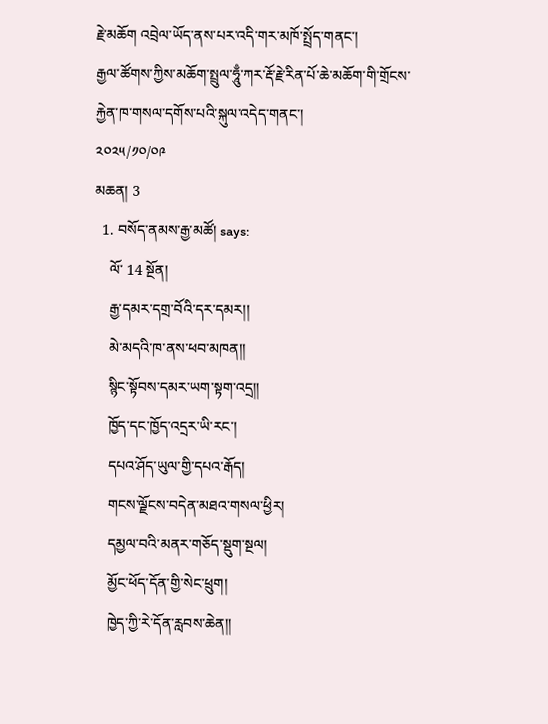རྗེ་མཆོག འབྲེལ་ཡོད་ནས་པར་འདི་གར་མཁོ་སྤྲོད་གནང་།
རྒྱལ་ཚོགས་ཀྱིས་མཆོག་སྤྲུལ་ཧཱུྃ་ཀར་རྡོ་རྗེ་རིན་པོ་ཆེ་མཆོག་གི་གྲོངས་རྐྱེན་ཁ་གསལ་དགོས་པའི་སྐུལ་འདེད་གནང་།
༢༠༢༥/༡༠/༠༩
མཆན། 3
  1. བསོད་ནམས་རྒྱ་མཚོ། says:
    ལོ་ 14 སྔོན།
    རྒྱ་དམར་དགྲ་བོའི་དར་དམར།།
    མེ་མདའི་ཁ་ནས་ཕབ་མཁན།།
    སྙིང་སྟོབས་དམར་ཡག་སྟག་འདྲ།།
    ཁྱོད་དང་ཁྱོད་འདྲར་ཡི་རང་།
    དཔའ་ཤོད་ཡུལ་གྱི་དཔའ་རྒོད།
    གངས་ལྗོངས་བདེན་མཐའ་གསལ་ཕྱིར།
    དམྱལ་བའི་མནར་གཅོད་སྡུག་སྔལ།
    མྱོང་ཕོད་དོན་གྱི་སེང་ཕྲུག།
    ཁྱེད་ཀྱི་རེ་དོན་རླབས་ཆེན།།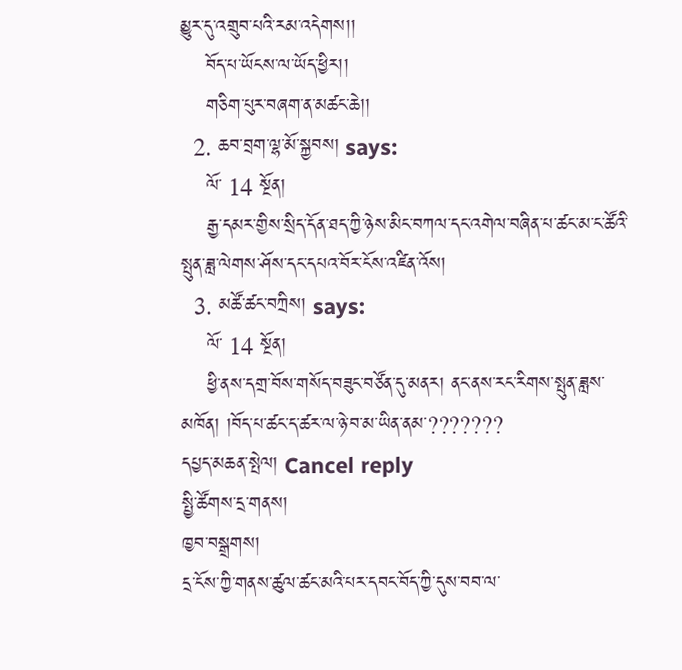མྱུར་དུ་འགྲུབ་པའི་རམ་འདེགས།།
    བོད་པ་ཡོངས་ལ་ཡོད་ཕྱིར།།
    གཅིག་པུར་བཞག་ན་མཚང་ཆེ།།
  2. ཆབ་བྲག་ལྷ་མོ་སྐྱབས། says:
    ལོ་ 14 སྔོན།
    རྒྱ་དམར་གྱིས་སྲིད་དོན་ཐད་ཀྱི་ཉེས་མིང་བཀལ་དང་འགེལ་བཞིན་པ་ཚང་མ་ང་ཚོའི་སྤུན་ཟླ་ལེགས་ཤོས་དང་དཔའ་བོར་ངོས་འཛིན་འོས།
  3. མཚོ་ཚང་བཀྲིས། says:
    ལོ་ 14 སྔོན།
    ཕྱི་ནས་དགྲ་བོས་གསོད་བཟུང་བཙོན་དུ་མནར། ནང་ནས་རང་རིགས་སྤུན་ཟླས་མཁོན། །བོད་པ་ཚང་ད་ཚར་ལ་ཉེ་བ་མ་ཡིན་ནམ་???????
དཔྱད་མཆན་སྤེལ། Cancel reply
སྤྱི་ཚོགས་དྲ་གནས།
ཁྱབ་བསྒྲགས།
དྲ་ངོས་ཀྱི་གནས་ཚུལ་ཚང་མའི་པར་དབང་བོད་ཀྱི་དུས་བབ་ལ་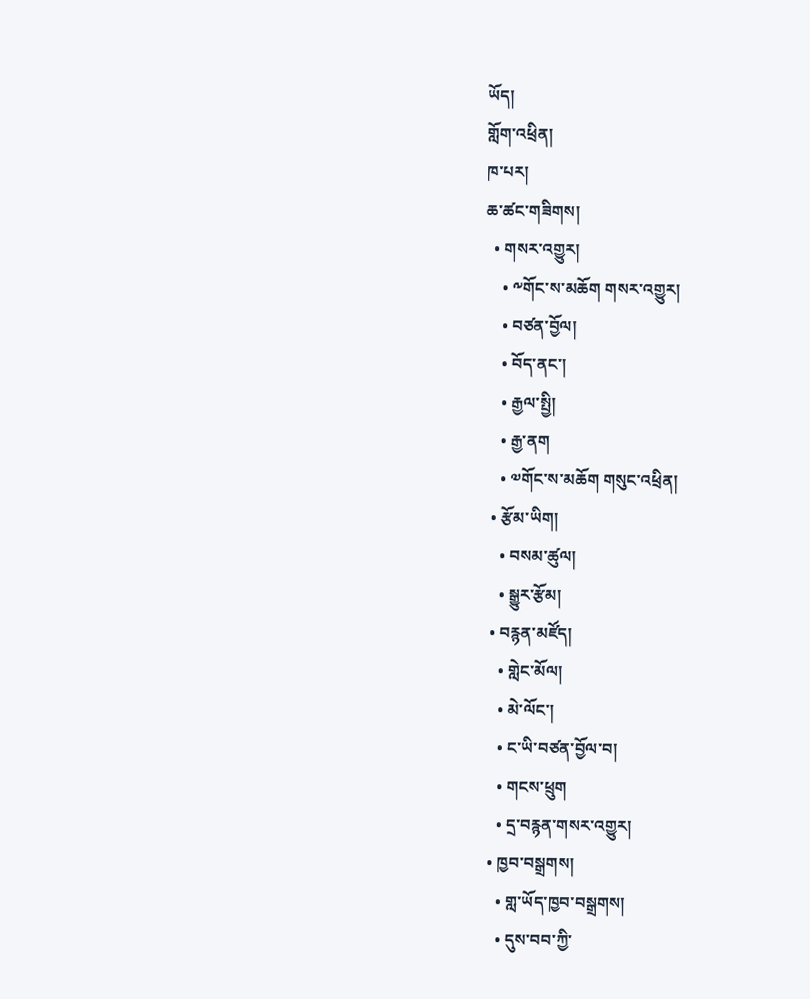ཡོད།
གློག་འཕྲིན།
ཁ་པར།
ཆ་ཚང་གཟིགས།
  • གསར་འགྱུར།
    • ༸གོང་ས་མཆོག གསར་འགྱུར།
    • བཙན་བྱོལ།
    • བོད་ནང་།
    • རྒྱལ་སྤྱི།
    • རྒྱ་ནག
    • ༧གོང་ས་མཆོག གསུང་འཕྲིན།
  • རྩོམ་ཡིག།
    • བསམ་ཚུལ།
    • སྒྱུར་རྩོམ།
  • བརྙན་མཛོད།
    • གླེང་མོལ།
    • མེ་ལོང་།
    • ང་ཡི་བཙན་བྱོལ་བ།
    • གངས་ཕྲུག
    • དྲ་བརྙན་གསར་འགྱུར།
  • ཁྱབ་བསྒྲགས།
    • གླ་ཡོད་ཁྱབ་བསྒྲགས།
    • དུས་བབ་ཀྱི་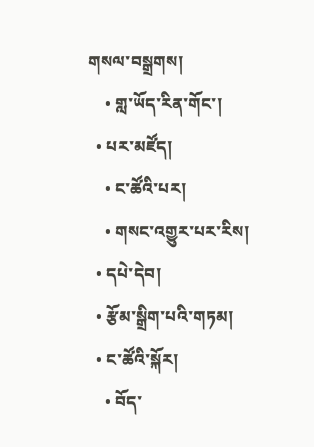གསལ་བསྒྲགས།
    • གླ་ཡོད་རིན་གོང་།
  • པར་མཛོད།
    • ང་ཚོའི་པར།
    • གསང་འགྱུར་པར་རིས།
  • དཔེ་དེབ།
  • རྩོམ་སྒྲིག་པའི་གཏམ།
  • ང་ཚོའི་སྐོར།
    • བོད་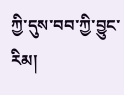ཀྱི་དུས་བབ་ཀྱི་བྱུང་རིམ།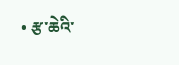• རྩ་ཆེའི་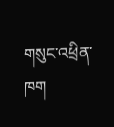གསུང་འཕྲིན་ཁག